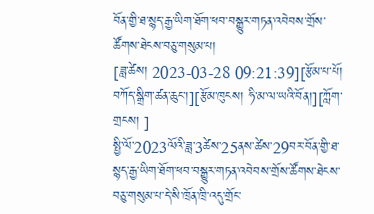བོན་གྱི་ཐ་སྙད་རྒྱ་ཡིག་ཐོག་ཕབ་བསྒྱུར་གཏན་འབེབས་གྲོས་ཚོགས་ཐེངས་བཅུ་གསུམ་པ།
[ཟླ་ཚེས། 2023-03-28 09:21:39][རྩོམ་པ་པོ། བཀོད་སྒྲིག་ཚན་ཆུང་།][རྩོམ་ཁུངས། ཧི་མ་ལ་ཡའི་བོན།][ཀློག་གྲངས། ]
སྤྱི་ལོ་2023ལོའི་ཟླ་3ཚེས་25ནས་ཚེས་29བར་བོན་གྱི་ཐ་སྙད་རྒྱ་ཡིག་ཐོག་ཕབ་བསྒྱུར་གཏན་འབེབས་གྲོས་ཚོགས་ཐེངས་བཅུ་གསུམ་པ་དེ་སི་ཁྲོན་ཁྲི་འདུ་གྲོང་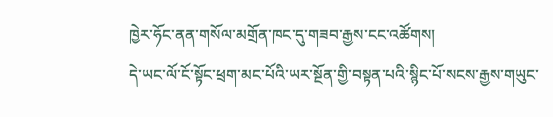ཁྱེར་ཧོང་ནན་གསོལ་མགྲོན་ཁང་དུ་གཟབ་རྒྱས་ངང་འཚོགས།
དེ་ཡང་ལོ་ངོ་སྟོང་ཕྲག་མང་པོའི་ཡར་སྔོན་གྱི་བསྟན་པའི་སྙིང་པོ་སངས་རྒྱས་གཡུང་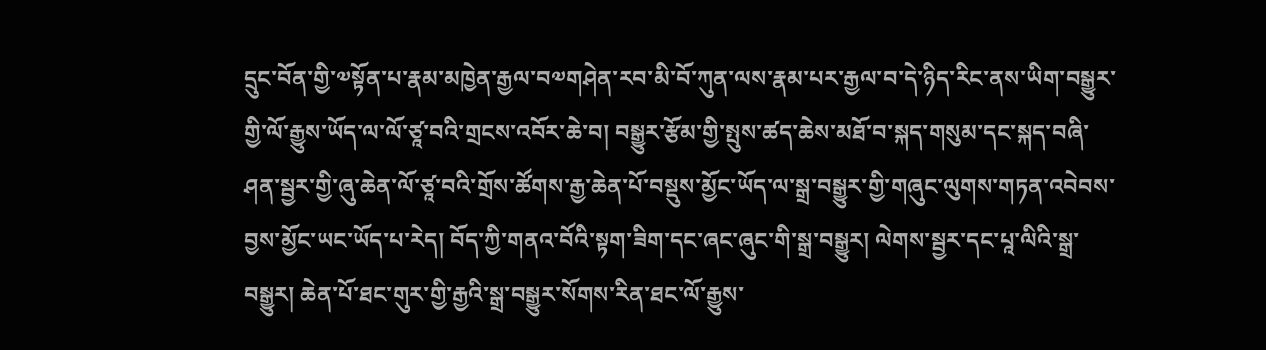དྲུང་བོན་གྱི་༧སྟོན་པ་རྣམ་མཁྱེན་རྒྱལ་བ༧གཤེན་རབ་མི་བོ་ཀུན་ལས་རྣམ་པར་རྒྱལ་བ་དེ་ཉིད་རིང་ནས་ཡིག་བསྒྱུར་གྱི་ལོ་རྒྱུས་ཡོད་ལ་ལོ་ཙཱ་བའི་གྲངས་འབོར་ཆེ་བ། བསྒྱུར་རྩོམ་གྱི་སྤུས་ཚད་ཆེས་མཐོ་བ་སྐད་གསུམ་དང་སྐད་བཞི་ཤན་སྦྱར་གྱི་ཞུ་ཆེན་ལོ་ཙཱ་བའི་གྲོས་ཚོགས་རྒྱ་ཆེན་པོ་བསྡུས་མྱོང་ཡོད་ལ་སྒྲ་བསྒྱུར་གྱི་གཞུང་ལུགས་གཏན་འབེབས་བྱས་མྱོང་ཡང་ཡོད་པ་རེད། བོད་ཀྱི་གནའ་བོའི་སྟག་ཟིག་དང་ཞང་ཞུང་གི་སྒྲ་བསྒྱུར། ལེགས་སྦྱར་དང་པཱ་ལིའི་སྒྲ་བསྒྱུར། ཆེན་པོ་ཐང་གུར་གྱི་རྒྱའི་སྒྲ་བསྒྱུར་སོགས་རིན་ཐང་ལོ་རྒྱུས་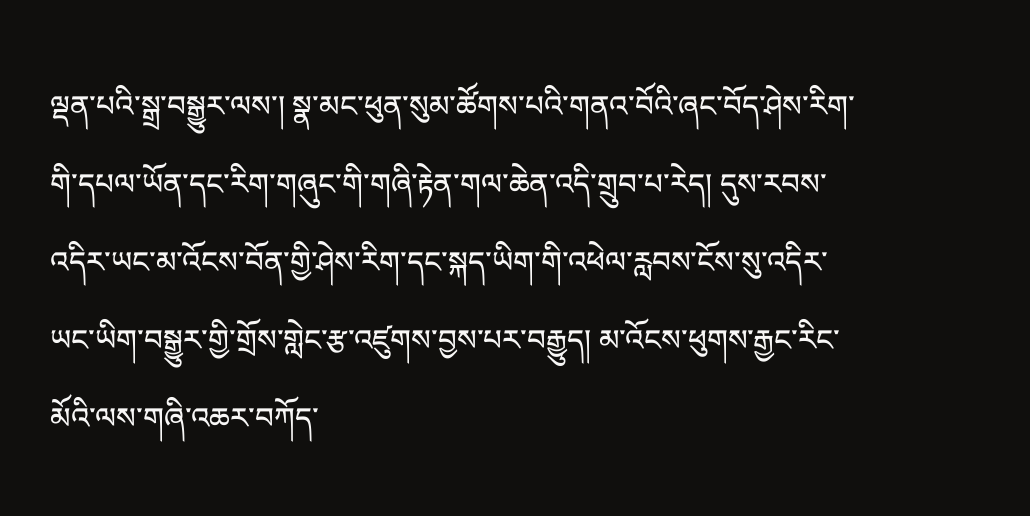ལྡན་པའི་སྒྲ་བསྒྱུར་ལས་། སྣ་མང་ཕུན་སུམ་ཚོགས་པའི་གནའ་བོའི་ཞང་བོད་ཤེས་རིག་གི་དཔལ་ཡོན་དང་རིག་གཞུང་གི་གཞི་རྟེན་གལ་ཆེན་འདི་གྲུབ་པ་རེད། དུས་རབས་འདིར་ཡང་མ་འོངས་བོན་གྱི་ཤེས་རིག་དང་སྐད་ཡིག་གི་འཕེལ་རླབས་ངོས་སུ་འདིར་ཡང་ཡིག་བསྒྱུར་གྱི་གྲོས་གླེང་རྩ་འཛུགས་བྱས་པར་བརྒྱུད། མ་འོངས་ཕུགས་རྒྱང་རིང་མོའི་ལས་གཞི་འཆར་བཀོད་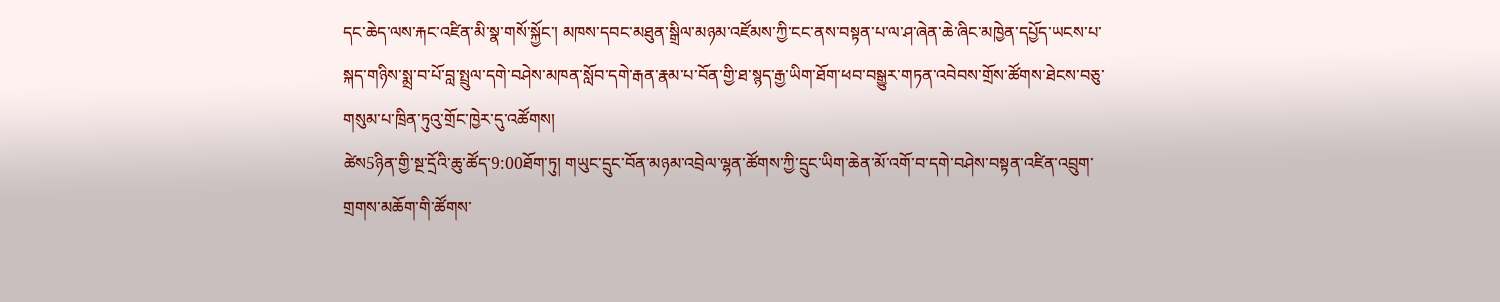དང་ཆེད་ལས་རྐང་འཛིན་མི་སྣ་གསོ་སྐྱོང་། མཁས་དབང་མཐུན་སྒྲིལ་མཉམ་འཛོམས་ཀྱི་ངང་ནས་བསྟན་པ་ལ་ཤ་ཞེན་ཆེ་ཞིང་མཁྱེན་དཔྱོད་ཡངས་པ་སྐད་གཉིས་སྨྲ་བ་པོ་བླ་སྤྲུལ་དགེ་བཤེས་མཁན་སློབ་དགེ་རྒན་རྣམ་པ་བོན་གྱི་ཐ་སྙད་རྒྱ་ཡིག་ཐོག་ཕབ་བསྒྱུར་གཏན་འབེབས་གྲོས་ཚོགས་ཐེངས་བཅུ་གསུམ་པ་ཁྲིན་ཏུའུ་གྲོང་ཁྱེར་དུ་འཚོགས།
ཚེས5ཉིན་གྱི་སྔ་དྲོའི་ཆུ་ཚོད་9:00ཐོག་ཏུ། གཡུང་དྲུང་བོན་མཉམ་འབྲེལ་ལྷན་ཚོགས་ཀྱི་དྲུང་ཡིག་ཆེན་མོ་འགོ་བ་དགེ་བཤེས་བསྟན་འཛིན་འབྲུག་གྲགས་མཆོག་གི་ཚོགས་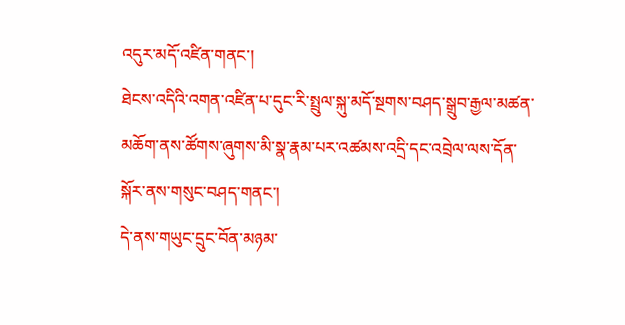འདུར་མདོ་འཛིན་གནང་།
ཐེངས་འདིའི་འགན་འཛིན་པ་དུང་རི་སྤྲུལ་སྐུ་མདོ་སྔགས་བཤད་སྒྲུབ་རྒྱལ་མཚན་མཆོག་ནས་ཚོགས་ཞུགས་མི་སྣ་རྣམ་པར་འཚམས་འདྲི་དང་འབྲེལ་ལས་དོན་སྐོར་ནས་གསུང་བཤད་གནང་།
དེ་ནས་གཡུང་དྲུང་བོན་མཉམ་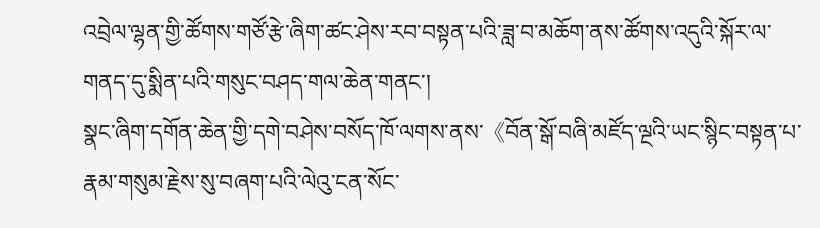འབྲེལ་ལྷན་གྱི་ཚོགས་གཙོ་རྩེ་ཞིག་ཚང་ཤེས་རབ་བསྟན་པའི་ཟླ་བ་མཆོག་ནས་ཚོགས་འདུའི་སྐོར་ལ་གནད་དུ་སྨིན་པའི་གསུང་བཤད་གལ་ཆེན་གནང་།
སྣང་ཞིག་དགོན་ཆེན་གྱི་དགེ་བཤེས་བསོད་ཁོ་ལགས་ནས་《བོན་སྒོ་བཞི་མཛོད་ལྔའི་ཡང་སྙིང་བསྟན་པ་རྣམ་གསུམ་རྗེས་སུ་བཞག་པའི་ལེའུ་ངན་སོང་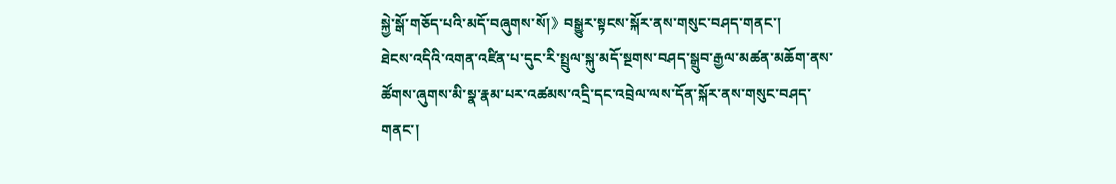སྐྱེ་སྒོ་གཅོད་པའི་མདོ་བཞུགས་སོ།》བསྒྱུར་སྟངས་སྐོར་ནས་གསུང་བཤད་གནང་།
ཐེངས་འདིའི་འགན་འཛིན་པ་དུང་རི་སྤྲུལ་སྐུ་མདོ་སྔགས་བཤད་སྒྲུབ་རྒྱལ་མཚན་མཆོག་ནས་ཚོགས་ཞུགས་མི་སྣ་རྣམ་པར་འཚམས་འདྲི་དང་འབྲེལ་ལས་དོན་སྐོར་ནས་གསུང་བཤད་གནང་།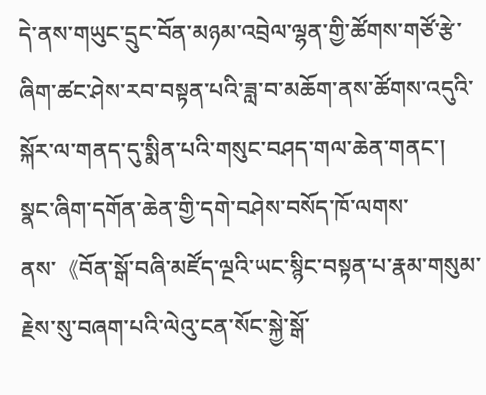དེ་ནས་གཡུང་དྲུང་བོན་མཉམ་འབྲེལ་ལྷན་གྱི་ཚོགས་གཙོ་རྩེ་ཞིག་ཚང་ཤེས་རབ་བསྟན་པའི་ཟླ་བ་མཆོག་ནས་ཚོགས་འདུའི་སྐོར་ལ་གནད་དུ་སྨིན་པའི་གསུང་བཤད་གལ་ཆེན་གནང་།
སྣང་ཞིག་དགོན་ཆེན་གྱི་དགེ་བཤེས་བསོད་ཁོ་ལགས་ནས་《བོན་སྒོ་བཞི་མཛོད་ལྔའི་ཡང་སྙིང་བསྟན་པ་རྣམ་གསུམ་རྗེས་སུ་བཞག་པའི་ལེའུ་ངན་སོང་སྐྱེ་སྒོ་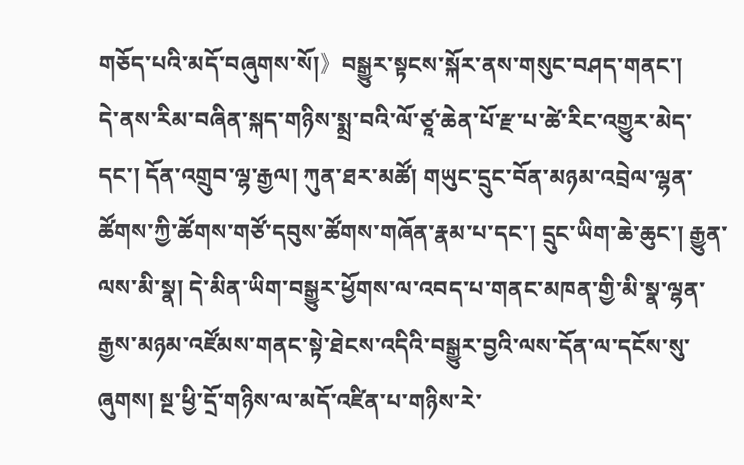གཅོད་པའི་མདོ་བཞུགས་སོ།》བསྒྱུར་སྟངས་སྐོར་ནས་གསུང་བཤད་གནང་།
དེ་ནས་རིམ་བཞིན་སྐད་གཉིས་སྨྲ་བའི་ལོ་ཙཱ་ཆེན་པོ་རྫ་པ་ཚེ་རིང་འགྱུར་མེད་དང་། དོན་འགྲུབ་ལྷ་རྒྱལ། ཀུན་ཐར་མཚོ། གཡུང་དྲུང་བོན་མཉམ་འབྲེལ་ལྷན་ཚོགས་ཀྱི་ཚོགས་གཙོ་དབུས་ཚོགས་གཞོན་རྣམ་པ་དང་། དྲུང་ཡིག་ཆེ་ཆུང་། རྒྱུན་ལས་མི་སྣ། དེ་མིན་ཡིག་བསྒྱུར་ཕྱོགས་ལ་འབད་པ་གནང་མཁན་གྱི་མི་སྣ་ལྷན་རྒྱས་མཉམ་འཛོམས་གནང་སྟེ་ཐེངས་འདིའི་བསྒྱུར་བྱའི་ལས་དོན་ལ་དངོས་སུ་ཞུགས། སྔ་ཕྱི་དྲོ་གཉིས་ལ་མདོ་འཛིན་པ་གཉིས་རེ་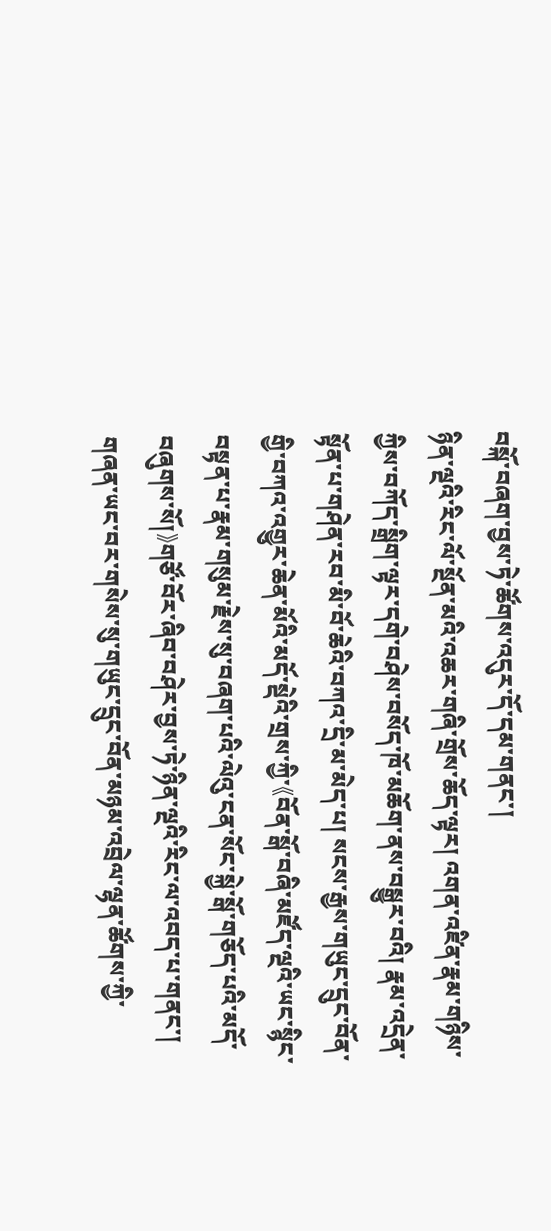བསྐོ་བཞག་བྱས་ཏེ་ཚོགས་འདུར་དོ་དམ་གནང་།
ཉིན་ལྔའི་རིང་ལོ་སྔོན་མའི་འཆར་གཞི་གྲོས་ཆོད་ལྟར། འགན་འཛིན་རྣམ་གཉིས་ཀྱིས་བཀོད་སྒྲིག་ལྟར་དགེ་བཤེས་བསོད་ཁོ་མཆོག་ནས་བསྒྱུར་བའི། རྣམ་འདྲེན་སྟོན་པ་གཤེན་རབ་མི་བོ་ཆེའི་བཀའ་དྲི་མ་མེད་པ། སངས་རྒྱས་གཡུང་དྲུང་བོན་གྱི་བཀའ་འགྱུར་ཆེན་མོའི་མདོ་སྡེའི་གྲས་ཀྱི་《བོན་སྒོ་བཞི་མཛོད་ལྔའི་ཡང་སྙིང་བསྟན་པ་རྣམ་གསུམ་རྗེས་སུ་བཞག་པའི་ལེའུ་ངན་སོང་སྐྱེ་སྒོ་གཅོད་པའི་མདོ་བཞུགས་སོ།》གཙོ་བོར་ཞིབ་བཤེར་བྱས་ཏེ་ཉིན་ལྔའི་རིང་ལ་འབད་པ་གནང་།
གཞན་ཡང་བར་གསེས་སུ་གཡུང་དྲུང་བོན་མཉམ་འབྲེལ་ལྷན་ཚོགས་ཀྱི་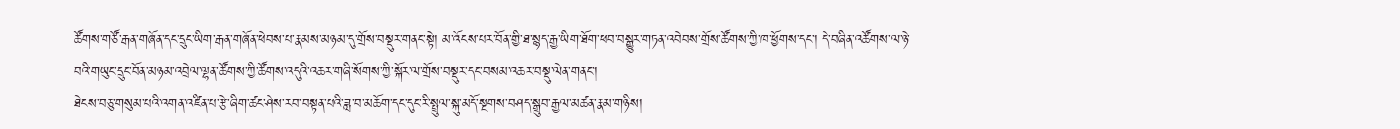ཚོགས་གཙོ་རྒན་གཞོན་དང་དྲུང་ཡིག་རྒན་གཞོན་ཕེབས་པ་རྣམས་མཉམ་དུ་གྲོས་བསྡུར་གནང་སྟེ། མ་འོངས་པར་བོན་གྱི་ཐ་སྙད་རྒྱ་ཡིག་ཐོག་ཕབ་བསྒྱུར་གཏན་འབེབས་གྲོས་ཚོགས་ཀྱི་ཁ་ཕྱོགས་དང་། དེ་བཞིན་འཚོགས་ལ་ཉེ་བའི་གཡུང་དྲུང་བོན་མཉམ་འབྲེལ་ལྷན་ཚོགས་ཀྱི་ཚོགས་འདུའི་འཆར་གཞི་སོགས་ཀྱི་སྐོར་ལ་གྲོས་བསྡུར་དང་བསམ་འཆར་བསྡུ་ལེན་གནང་།
ཐེངས་བཅུ་གསུམ་པའི་འགན་འཛིན་པ་རྩེ་ཞིག་ཚང་ཤེས་རབ་བསྟན་པའི་ཟླ་བ་མཆོག་དང་དུང་རི་སྤྲུལ་སྐུ་མདོ་སྔགས་བཤད་སྒྲུབ་རྒྱལ་མཚན་རྣམ་གཉིས།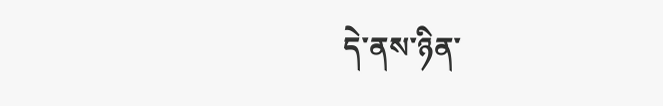དེ་ནས་ཉིན་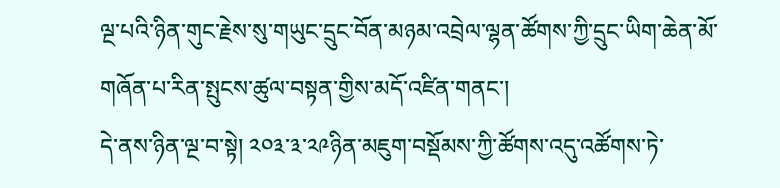ལྔ་པའི་ཉིན་གུང་རྗེས་སུ་གཡུང་དྲུང་བོན་མཉམ་འབྲེལ་ལྷན་ཚོགས་ཀྱི་དྲུང་ཡིག་ཆེན་མོ་གཞོན་པ་རིན་སྤུངས་ཚུལ་བསྟན་གྱིས་མདོ་འཛིན་གནང་།
དེ་ནས་ཉིན་ལྔ་བ་སྟེ། ༢༠༣་༣་༢༩ཉིན་མཇུག་བསྡོམས་ཀྱི་ཚོགས་འདུ་འཚོགས་ཏེ་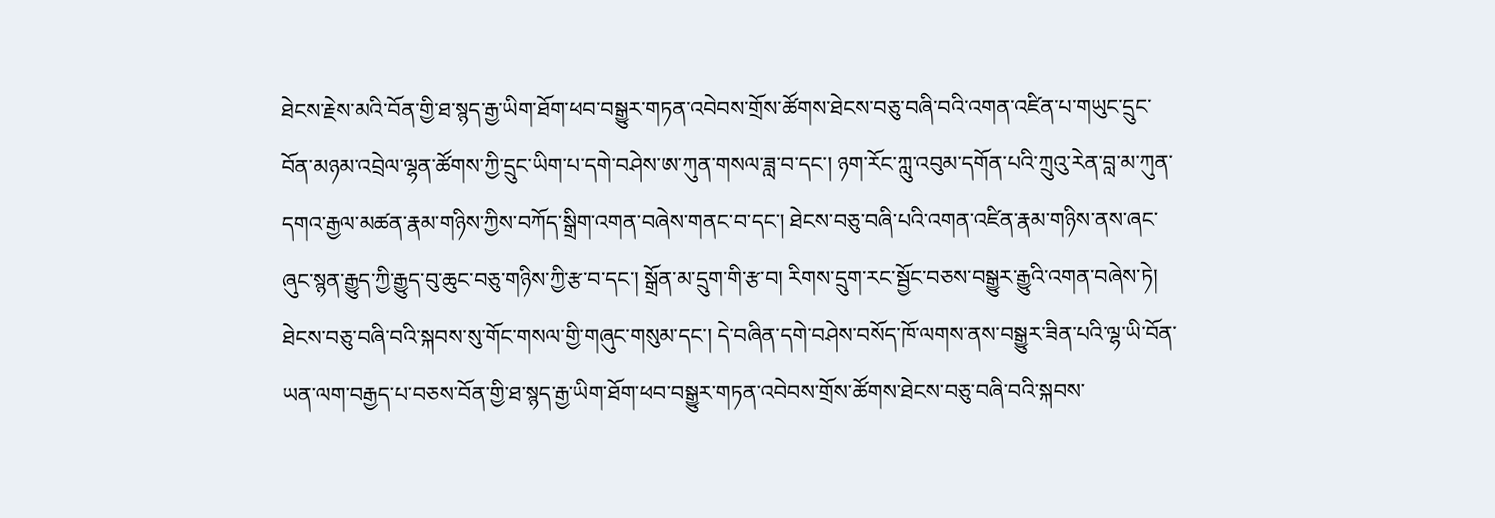ཐེངས་རྗེས་མའི་བོན་གྱི་ཐ་སྙད་རྒྱ་ཡིག་ཐོག་ཕབ་བསྒྱུར་གཏན་འབེབས་གྲོས་ཚོགས་ཐེངས་བཅུ་བཞི་བའི་འགན་འཛིན་པ་གཡུང་དྲུང་བོན་མཉམ་འབྲེལ་ལྷན་ཚོགས་ཀྱི་དྲུང་ཡིག་པ་དགེ་བཤེས་ཨ་ཀུན་གསལ་ཟླ་བ་དང་། ཉག་རོང་ཀླུ་འབུམ་དགོན་པའི་ཀྲུའུ་རེན་བླ་མ་ཀུན་དགའ་རྒྱལ་མཚན་རྣམ་གཉིས་ཀྱིས་བཀོད་སྒྲིག་འགན་བཞེས་གནང་བ་དང་། ཐེངས་བཅུ་བཞི་པའི་འགན་འཛིན་རྣམ་གཉིས་ནས་ཞང་ཞུང་སྙན་རྒྱུད་ཀྱི་རྒྱུད་བུ་ཆུང་བཅུ་གཉིས་ཀྱི་རྩ་བ་དང་། སྒྲོན་མ་དྲུག་གི་རྩ་བ། རིགས་དྲུག་རང་སྦྱོང་བཅས་བསྒྱུར་རྒྱུའི་འགན་བཞེས་ཏེ། ཐེངས་བཅུ་བཞི་བའི་སྐབས་སུ་གོང་གསལ་གྱི་གཞུང་གསུམ་དང་། དེ་བཞིན་དགེ་བཤེས་བསོད་ཁོ་ལགས་ནས་བསྒྱུར་ཟིན་པའི་ལྷ་ཡི་བོན་ཡན་ལག་བརྒྱད་པ་བཅས་བོན་གྱི་ཐ་སྙད་རྒྱ་ཡིག་ཐོག་ཕབ་བསྒྱུར་གཏན་འབེབས་གྲོས་ཚོགས་ཐེངས་བཅུ་བཞི་བའི་སྐབས་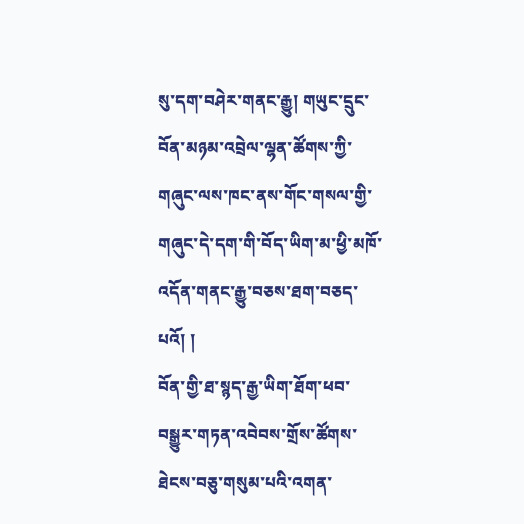སུ་དག་བཤེར་གནང་རྒྱུ། གཡུང་དྲུང་བོན་མཉམ་འབྲེལ་ལྷན་ཚོགས་ཀྱི་གཞུང་ལས་ཁང་ནས་གོང་གསལ་གྱི་གཞུང་དེ་དག་གི་བོད་ཡིག་མ་ཕྱི་མཁོ་འདོན་གནང་རྒྱུ་བཅས་ཐག་བཅད་པའོ། །
བོན་གྱི་ཐ་སྙད་རྒྱ་ཡིག་ཐོག་ཕབ་བསྒྱུར་གཏན་འབེབས་གྲོས་ཚོགས་ཐེངས་བཅུ་གསུམ་པའི་འགན་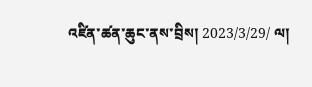འཛིན་ཚན་ཆུང་ནས་བྲིས། 2023/3/29/ ལ།